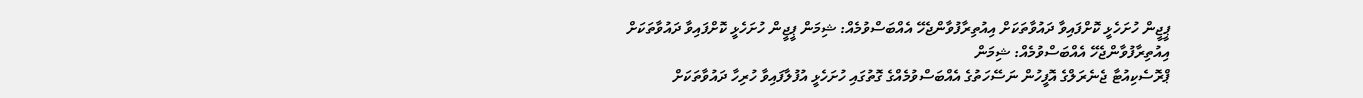ޕީޖީން ހުށަހެޅީ ކޮށްފައިވާ ދައުވާތަކަށް އިއުތިރާފުވާންޖެހޭ އެއްބަސްވުމެއް: ޝިމަން ޕީޖީން ހުށަހެޅީ ކޮށްފައިވާ ދައުވާތަކަށް އިއުތިރާފުވާންޖެހޭ އެއްބަސްވުމެއް: ޝިމަން
ޕްރޮސެކިއުޓާ ޖެނެރަލްގެ އޮފީހުން ނަސޭހަތުގެ އެއްބަސްވުމެއްގެ ގޮތުގައި ހުށަހެޅީ އުފުލާފައިވާ ހުރިހާ ދައުވާތަކަށް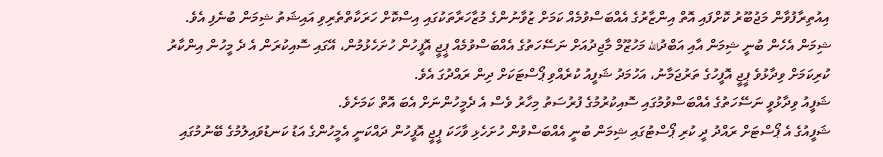އިއުތިރާފުވާން މަޖުބޫރު ކޮށްފައި އޮތް އިންޒާރުގެ އެއްބަސްވުމެއް ކަމަށް ޒުވާނުންގެ މުޒާހަރާތަކުގައި އިސްކޮށް ހަރަކާތްތެރިވި އައިޝަތު ޝިމަން ބުނެފި އެވެ.
ޝިމަން އެހެން ބުނީ ޝިމަން އާއި އަބްދުالله މަހުޒޫމް މާޖިދުއަށް ނަސޭހަތުގެ އެއްބަސްވުމެއް ޕީޖީ އޮފީހުން ހުށަހެޅުމުން، އޭގައި ސޮއިކުރަން އެ ދެ މީހުން އިންކާރު ކުރިކަމަށް ވިދާޅުވެ ޕީޖީ އޮފީހުގެ ތަރުޖަމާނު، އަހުމަދު ޝަފީއު ކުރެއްވި ޕޯސްޓަކަށް ދިން ރައްދުގަ އެވެ.
ޝަފީއު ވިދާޅުވީ ނަސޭހަތުގެ އެއްބަސްވުމުގައި ސޮއިކުރުމުގެ ފުރުސަތު މިހާރު ވެސް އެ ދެމީހުންނަށް އެބަ އޮތް ކަމަށެވެ.
ޝަފީއުގެ އެ ޕޯސްޓަށް ރައްދު ދީ ކުރި ޕޯސްޓުގައި ޝިމަން ބުނީ އެއްބަސްވުން ހުށަހެޅި ވާހަކަ ޕީޖީ އޮފީހުން ދައްކަނީ އެމީހުންގެ އަޑު ކަނޑުވައިލުމުގެ ބޭނުމުގައި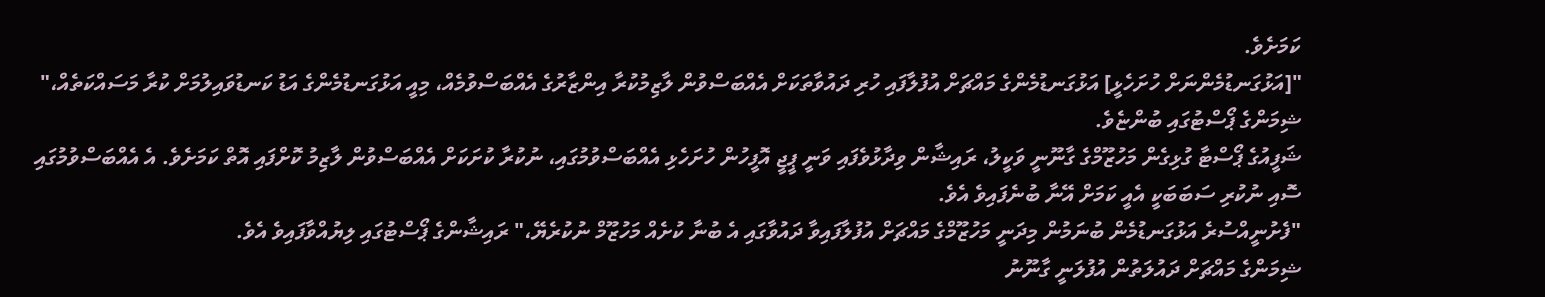ކަމަށެވެ.
"[އަޅުގަނޑުމެންނަށް ހުށަހެޅީ] އަޅުގަނޑުމެންގެ މައްޗަށް އުފުލާފައި ހުރި ދައުވާތަކަށް އެއްބަސްވުން ލާޒިމުކުރާ އިންޒާރުގެ އެއްބަސްވުމެއް، މިއީ އަޅުގަނޑުމެންގެ އަޑު ކަނޑުވައިލުމަށް ކުރާ މަސައްކަތެއް،" ޝިމަންގެ ޕޯސްޓުގައި ބުންޏެވެ.
ޝަފީއުގެ ޕޯސްޓާ ގުޅިގެން މަހުޒޫމްގެ ގާނޫނީ ވަކީލު، ރައިޝާން ވިދާޅުވެފައި ވަނީ ޕީޖީ އޮފީހުން ހުށަހެޅި އެއްބަސްވުމުގައި، ނުކުރާ ކުށަކަށް އެއްބަސްވުން ލާޒިމު ކޮށްފައި އޮތް ކަމަށެވެ. އެ އެއްބަސްވުމުގައި ސޮއި ނުކުރި ސަބަބަކީ އެއީ ކަމަށް އޭނާ ބުނެފައިވެ އެވެ.
"ފެށުނީއްސުރެ އަޅުގަނޑުމެން ބުނަމުން މިދަނީ މަހުޒޫމްގެ މައްޗަށް އުފުލާފައިވާ ދައުވާގައި އެ ބުނާ ކުށެއް މަހުޒޫމް ނުކުރެޔޭ،" ރައިޝާންގެ ޕޯސްޓުގައި ލިޔުއްވާފައިވެ އެވެ.
ޝިމަންގެ މައްޗަށް ދައުލަތުން އުފުލަނީ ގާނޫނު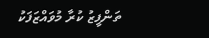ތަންފީޒު ކުރާ މުވައްޒަފަކު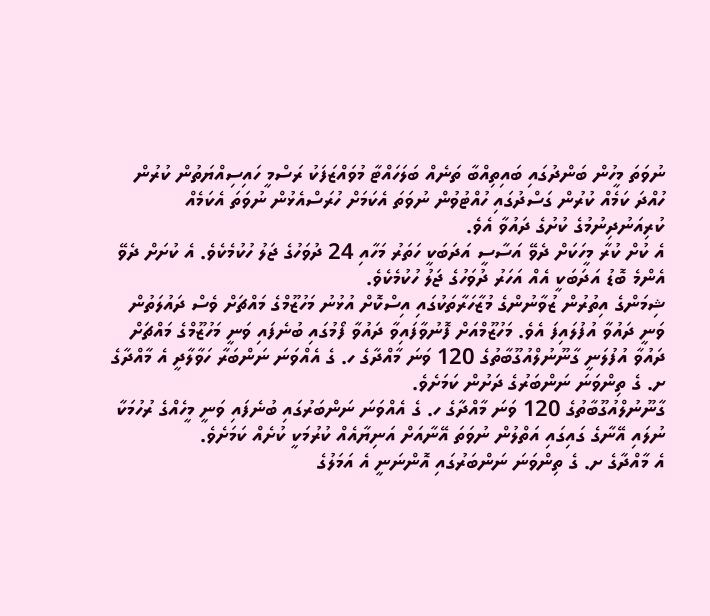ނުވަތަ މީހުން ބަންދުގައި ބައިތިއްބާ ތަނެއް ބަލަހައްޓާ މުވައްޒަފަކު ރަސްމީ ހައިސިއްޔަތުން ކުރުން ހުއްދަ ކަމެއް ކުރުން ގަސްދުގައި ހުއްޓުވުން ނުވަތަ އެކަމަށް ހުރަސްއެޅުން ނުވަތަ އެކަމެއް ކުރިއަނުދިނުމުގެ ކުށުގެ ދައުވާ އެވެ.
އެ ކުށް ކުރާ މީހަކަށް ދެވޭ އަސާސީ އަދަބަކީ ހަތަރު މަހާއި 24 ދުވަހުގެ ޖަލު ހުކުމެކެވެ. އެ ކުށަށް ދެވޭ އެންމެ ބޮޑު އަދަބަކީ އެއް އަހަރު ދުވަހުގެ ޖަލު ހުކުމެކެވެ.
ޝިމަންގެ އިތުރުން ޒުވާނުންގެ މުޒާހަރާތަކުގައި އިސްކޮށް އުޅުނު މަހުޒޫމްގެ މައްޗަށް ވެސް ދައުލަތުން ވަނީ ދައުވާ އުފުލައިފަ އެވެ. މަހުޒޫމްއަށް ފޮނުވާފައިވާ ދައުވާ ފޯމުގައި ބުނެފައި ވަނީ މަހުޒޫމްގެ މައްޗަށް ދައުވާ އުފުލަނީ ގާނޫނުލްއުގޫބާތުގެ 120 ވަނަ މާއްދާގެ ހ. ގެ އެއްވަނަ ނަންބަރާ ހަވާލާދީ އެ މާއްދާގެ ށ. ގެ ތިންވަނަ ނަންބަރުގެ ދަށުން ކަމަށެވެ.
ގާނޫނުލްއުގޫބާތުގެ 120 ވަނަ މާއްދާގެ ހ. ގެ އެއްވަނަ ނަންބަރުގައި ބުނެފައި ވަނީ މީހެއްގެ ރުހުމަކާ ނުލައި އޭނާގެ ގައިގައި އަތްލުން ނުވަތަ އޭނާއަށް އަނިޔާއެއް ކުރުމަކީ ކުށެއް ކަމަށެވެ.
އެ މާއްދާގެ ށ. ގެ ތިންވަނަ ނަންބަރުގައި އޮންނަނީ އެ އަމަލުގެ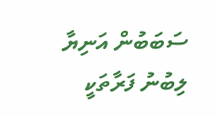ސަބަބުން އަނިޔާ ލިބުނު ފަރާތަކީ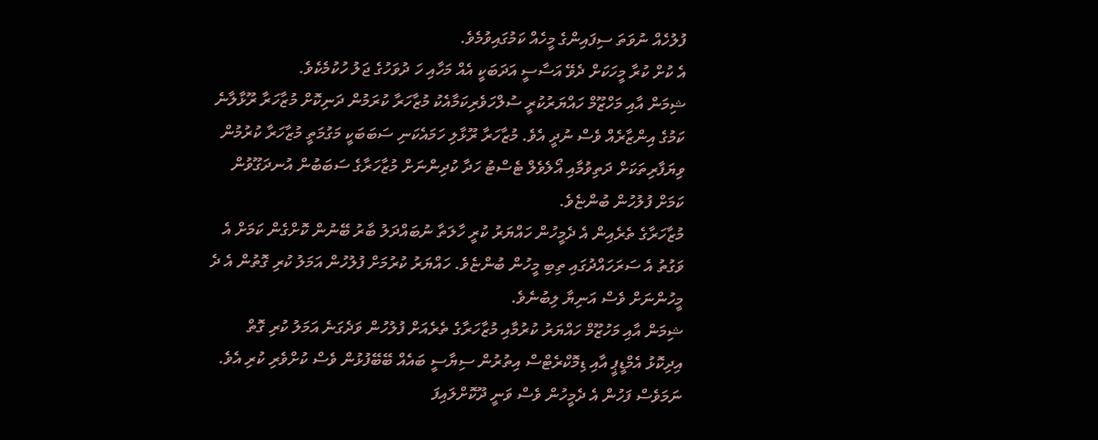ފުލުހެއް ނުވަތަ ސިފައިންގެ މީހެއް ކަމުގައިވުމެވެ.
އެ ކުށް ކުރާ މީހަކަށް ދެވޭ އަސާސީ އަދަބަކީ އެއް މަހާއި ހަ ދުވަހުގެ ޖަލު ހުކުމެކެވެ.
ޝިމަން އާއި މަހްޒޫމް ހައްޔަރުކުރީ ސުލްހަވެރިކަމާއެކު މުޒާހަރާ ކުރަމުން ދަނިކޮށް މުޒާހަރާ ރޫޅާލާނެ ކަމުގެ އިންޒާރެއް ވެސް ނުދީ އެވެ. މުޒާހަރާ ރޫޅާލި ހަމައެކަނި ސަބަބަކީ މަގުމަތީ މުޒާހަރާ ކުރުމުން ވިޔަފާރިތަކަށް ދަތިވުމާއި އޯލެވެލް ޓެސްޓު ހަދާ ކުދިންނަށް މުޒާހަރާގެ ސަބަބުން އުނދަގޫވުން ކަމަށް ފުލުހުން ބުންޏެވެ.
މުޒާހަރާގެ ތެރެއިން އެ ދެމީހުން ހައްޔަރު ކުރީ ހާލަތާ ނުބައްދަލު ބާރު ބޭނުން ކޮށްގެން ކަމަށް އެ ވަގުތު އެ ސަރަހައްދުގައި ތިބި މީހުން ބުންޏެވެ. ހައްޔަރު ކުރުމަށް ފުލުހުން އަމަލު ކުރި ގޮތުން އެ ދެ މީހުންނަށް ވެސް އަނިޔާ ލިބުނެވެ.
ޝިމަން އާއި މަހުޒޫމް ހައްޔަރު ކުރުމާއި މުޒާހަރާގެ ތެރެއަށް ފުލުހުން ވަދެގަނެ އަމަލު ކުރި ގޮތް އިދިކޮޅު އެމްޑީޕީ އާއި ޑިމޮކްރެޓްސް އިތުރުން ސިޔާސީ ބައެއް ބޭބޭފުޅުން ވެސް ކުށްވެރި ކުރި އެވެ. ނަމަވެސް ފަހުން އެ ދެމީހުން ވެސް ވަނީ ދޫކޮށްލައިފަ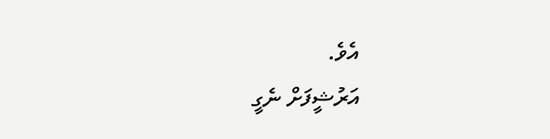އެވެ.
އަރުޝީފަށް ނެގީ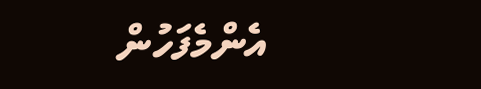އެންމެފަހުން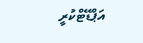އަޕްޑޭޓްކުރީ